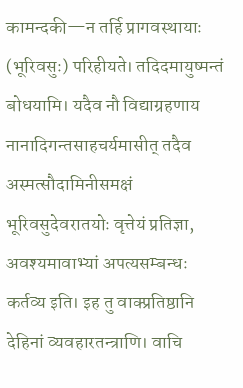कामन्दकी—न तर्हि प्रागवस्थायाः (भूरिवसुः) परिहीयते। तदिदमायुष्मन्तं बोधयामि। यदैव नौ विद्याग्रहणाय नानादिगन्तसाहचर्यमासीत् तदैव अस्मत्सौदामिनीसमक्षं भूरिवसुदेवरातयोः वृत्तेयं प्रतिज्ञा, अवश्यमावाभ्यां अपत्यसम्बन्धः कर्तव्य इति। इह तु वाक्प्रतिष्ठानि देहिनां व्यवहारतन्त्राणि। वाचि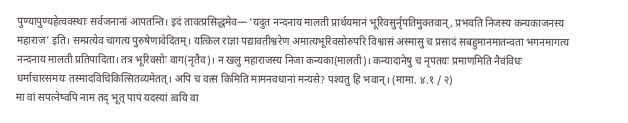पुण्यापुण्यहेत्ववस्थाः सर्वजनानां आपतन्ति। इदं तावत्प्रसिद्धमेव— 'यदुत नन्दनाय मालती प्रार्थयमानं भूरिवसुर्नृपतिमुक्तवान्, प्रभवति निजस्य कन्यकाजनस्य महाराज' इति। सम्प्रत्येव चागत्य पुरुषेणावेदितम्। यत्किल राज्ञा पद्यावतीश्वरेण अमात्यभूरिवसोरुपरि विश्वासं अस्मासु च प्रसादं सबहुमानमातन्वता भगनमागत्य नन्दनाय मालती प्रतिपादिता। तत्र भूरिवसोः वाग(नृतैव)। न खलु महाराजस्य निजा कन्यका(मालती)। कन्यादानेषु च नृपतयः प्रमाणमिति नैवंविधः धर्माचारसमयः तस्मादविचिकित्सितव्यमेतत्। अपि च वत्स किमिति मामनवधानां मन्यसे? पश्यतु हि भवान्। (मामा. ४.१ / २)
मा वां सपत्नेष्वपि नाम तद् भूत् पापं यदस्यां त्वयि वा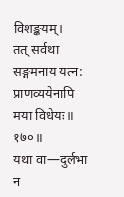विशङ्कयम्।
तत् सर्वथा सङ्गमनाय यत्न: प्राणव्ययेनापि मया विधेयः॥ १७०॥
यथा वा—दुर्लभा न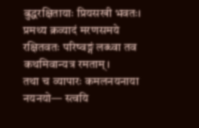बुद्धरक्षितायाः प्रियसखी भवतः।
प्रमथ्य क्रव्यादं मरणसमये रक्षितवतः परिष्वङ्गं लब्ध्वा तव कथमिवान्यत्र रमताम्।
तथा च व्यापारः कमलनयनाया नयनयो— स्त्वयि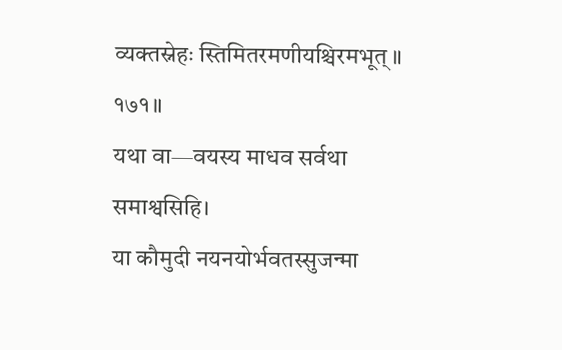व्यक्तस्नेहः स्तिमितरमणीयश्चिरमभूत्॥ १७१॥
यथा वा—वयस्य माधव सर्वथा समाश्वसिहि।
या कौमुदी नयनयोर्भवतस्सुजन्मा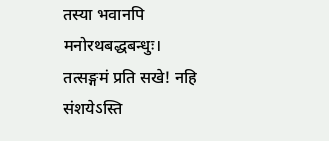तस्या भवानपि मनोरथबद्धबन्धुः।
तत्सङ्गमं प्रति सखे! नहि संशयेऽस्ति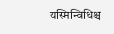यस्मिन्विधिश्च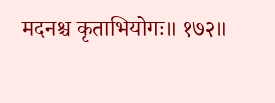मदनश्च कृताभियोगः॥ १७२॥